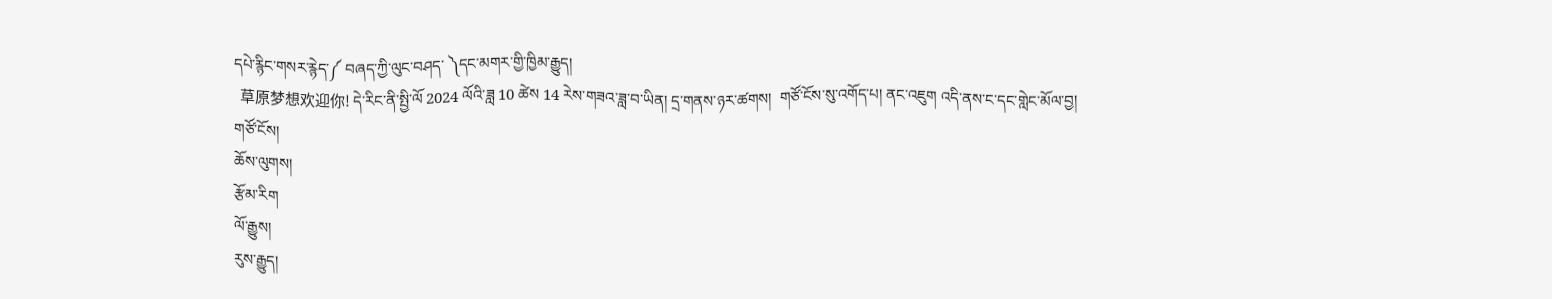དཔེ་རྙིང་གསར་རྙེད་༼ བཞད་ཀྱི་ལུང་བཤད་ ༽དང་མགར་གྱི་ཁྱིམ་རྒྱུད།
  草原梦想欢迎你! དེ་རིང་ནི་སྤྱི་ལོ 2024 ལོའི་ཟླ 10 ཚེས 14 རེས་གཟའ་ཟླ་བ་ཡིན། དྲ་གནས་ཉར་ཚགས།  གཙོ་ངོས་སུ་འགོད་པ། ནང་འཇུག འདི་ནས་ང་དང་གླེང་མོལ་བྱ།
གཙོ་ངོས།
ཆོས་ལུགས།
རྩོམ་རིག
ལོ་རྒྱུས།
རུས་རྒྱུད།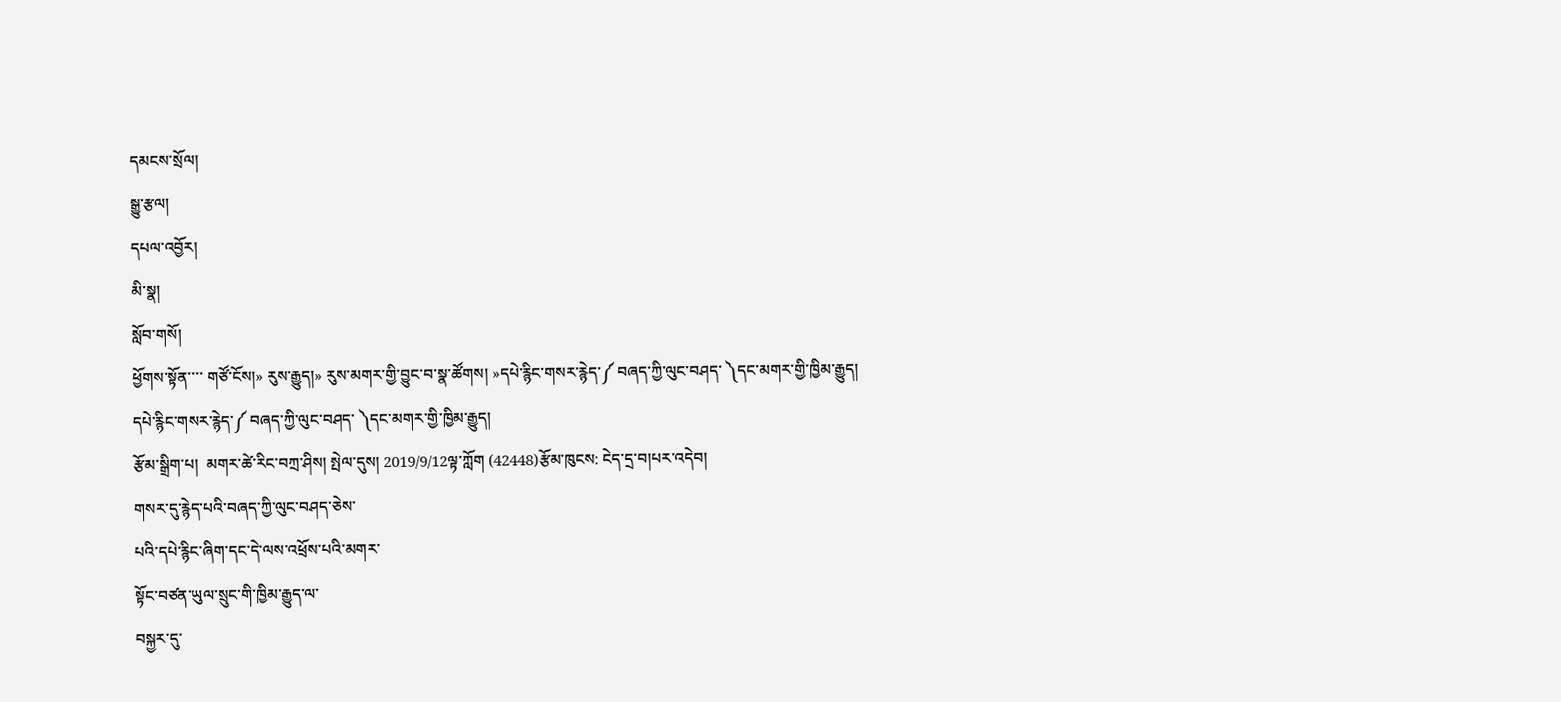དམངས་སྲོལ།
སྒྱུ་རྩལ།
དཔལ་འབྱོར།
མི་སྣ།
སློབ་གསོ།
ཕྱོགས་སྟོན་་་་ གཙོ་ངོས།» རུས་རྒྱུད།» རུས་མགར་གྱི་བྱུང་བ་སྣ་ཚོགས། »དཔེ་རྙིང་གསར་རྙེད་༼ བཞད་ཀྱི་ལུང་བཤད་ ༽དང་མགར་གྱི་ཁྱིམ་རྒྱུད།
དཔེ་རྙིང་གསར་རྙེད་༼ བཞད་ཀྱི་ལུང་བཤད་ ༽དང་མགར་གྱི་ཁྱིམ་རྒྱུད།
རྩོམ་སྒྲིག་པ།  མགར་ཚེ་རིང་བཀྲ་ཤིས། སྤེལ་དུས། 2019/9/12ལྟ་ཀློག (42448)རྩོམ་ཁུངས: ངེད་དྲ་བ།པར་འདེབ།
གསར་དུ་རྙེད་པའི་བཞད་ཀྱི་ལུང་བཤད་ཅེས་
པའི་དཔེ་རྙིང་ཞིག་དང་དེ་ལས་འཕྲོས་པའི་མགར་
སྟོང་བཙན་ཡུལ་སྲུང་གི་ཁྱིམ་རྒྱུད་ལ་
བསྐྱར་དུ་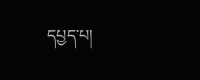དཔྱད་པ།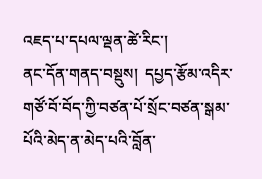འཇད་པ་དཔལ་ལྡན་ཚེ་རིང་།
ནང་དོན་གནད་བསྡུས།  དཔྱད་རྩོམ་འདིར་གཙོ་བོ་བོད་ཀྱི་བཙན་པོ་སྲོང་བཙན་སྒམ་པོའི་མེད་ན་མེད་པའི་བློན་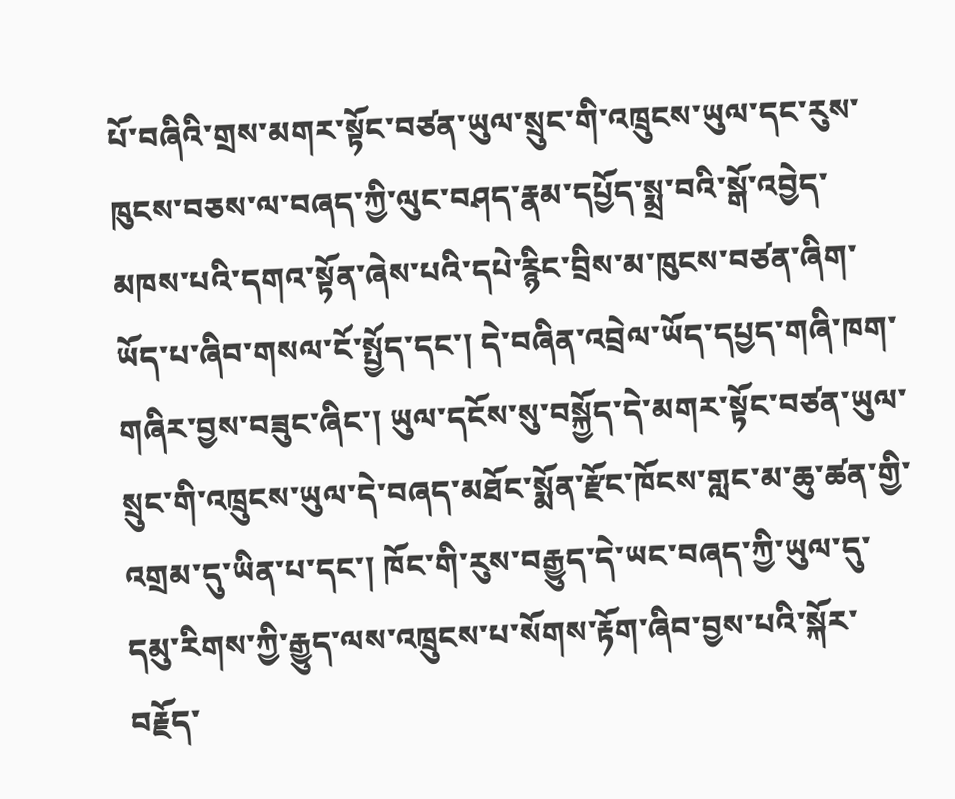པོ་བཞིའི་གྲས་མགར་སྟོང་བཙན་ཡུལ་སྲུང་གི་འཁྲུངས་ཡུལ་དང་རུས་ཁུངས་བཅས་ལ་བཞད་ཀྱི་ལུང་བཤད་རྣམ་དཔྱོད་སྨྲ་བའི་སྒོ་འབྱེད་མཁས་པའི་དགའ་སྟོན་ཞེས་པའི་དཔེ་རྙིང་བྲིས་མ་ཁུངས་བཙན་ཞིག་ཡོད་པ་ཞིབ་གསལ་ངོ་སྤྱོད་དང་། དེ་བཞིན་འབྲེལ་ཡོད་དཔྱད་གཞི་ཁག་གཞིར་བྱས་བཟུང་ཞིང་། ཡུལ་དངོས་སུ་བསྐྱོད་དེ་མགར་སྟོང་བཙན་ཡུལ་སྲུང་གི་འཁྲུངས་ཡུལ་དེ་བཞད་མཐོང་སྨོན་རྫོང་ཁོངས་གླང་མ་ཆུ་ཚན་གྱི་འགྲམ་དུ་ཡིན་པ་དང་། ཁོང་གི་རུས་བརྒྱུད་དེ་ཡང་བཞད་ཀྱི་ཡུལ་དུ་དམུ་རིགས་ཀྱི་རྒྱུད་ལས་འཁྲུངས་པ་སོགས་རྟོག་ཞིབ་བྱས་པའི་སྐོར་བརྗོད་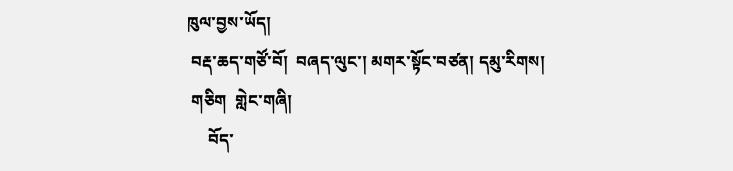ཁུལ་བྱས་ཡོད།
 བརྡ་ཆད་གཙོ་བོ།  བཞད་ལུང་། མགར་སྟོང་བཙན། དམུ་རིགས།
 གཅིག  གླེང་གཞི།
     བོད་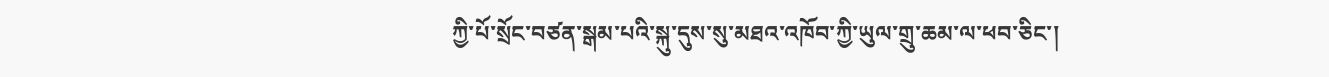ཀྱི་པོ་སྲོང་བཙན་སྒམ་པའི་སྐུ་དུས་སུ་མཐའ་འཁོབ་ཀྱི་ཡུལ་གྲུ་ཆམ་ལ་ཕབ་ཅིང་།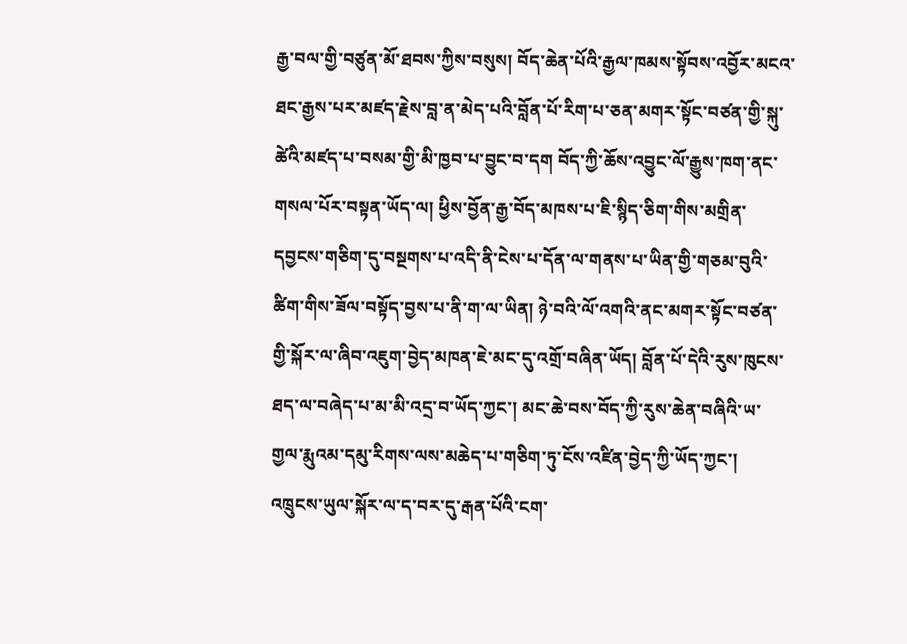རྒྱ་བལ་གྱི་བཙུན་མོ་ཐབས་ཀྱིས་བསུས། བོད་ཆེན་པོའི་རྒྱལ་ཁམས་སྟོབས་འབྱོར་མངའ་ཐང་རྒྱས་པར་མཛད་རྗེས་བླ་ན་མེད་པའི་བློན་པོ་རིག་པ་ཅན་མགར་སྟོང་བཙན་གྱི་སྐུ་ཚེའི་མཛད་པ་བསམ་གྱི་མི་ཁྱབ་པ་བྱུང་བ་དག བོད་ཀྱི་ཆོས་འབྱུང་ལོ་རྒྱུས་ཁག་ནང་གསལ་པོར་བསྟན་ཡོད་ལ། ཕྱིས་བྱོན་རྒྱ་བོད་མཁས་པ་ཇི་སྙིད་ཅིག་གིས་མགྲིན་དབྱངས་གཅིག་དུ་བསྔགས་པ་འདི་ནི་ངེས་པ་དོན་ལ་གནས་པ་ཡིན་གྱི་གཅམ་བུའི་ཚིག་གིས་ཟོལ་བསྟོད་བྱས་པ་ནི་ག་ལ་ཡིན། ཉེ་བའི་ལོ་འགའི་ནང་མགར་སྟོང་བཙན་གྱི་སྐོར་ལ་ཞིབ་འཇུག་བྱེད་མཁན་ཇེ་མང་དུ་འགྲོ་བཞིན་ཡོད། བློན་པོ་དེའི་རུས་ཁུངས་ཐད་ལ་བཞེད་པ་མ་མི་འདྲ་བ་ཡོད་ཀྱང་། མང་ཆེ་བས་བོད་ཀྱི་རུས་ཆེན་བཞིའི་ཡ་གྱལ་རྨུའམ་དམུ་རིགས་ལས་མཆེད་པ་གཅིག་ཏུ་ངོས་འཛིན་བྱེད་ཀྱི་ཡོད་ཀྱང་། འཁྲུངས་ཡུལ་སྐོར་ལ་ད་བར་དུ་རྒན་པོའི་ངག་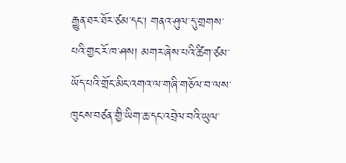རྒྱུན་ཐར་ཐོར་ཙམ་དང་། གནའ་ཤུལ་དུ་གྲགས་པའི་གྱང་རོ་ཁ་ཤས། མགར་ཞེས་པའི་ཚིག་ཙམ་ཡོད་པའི་གྲོང་མིང་འགའ་ལ་གཞི་གཅོལ་བ་ལས་ཁུངས་བཙན་གྱི་ཡིག་ཆ་དང་འབྲེལ་བའི་ཡུལ་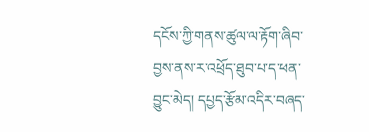དངོས་ཀྱི་གནས་ཚུལ་ལ་རྟོག་ཞིབ་བྱས་ནས་ར་འཕྲོད་ཐུབ་པ་ད་ཕན་བྱུང་མེད། དཔྱད་རྩོམ་འདིར་བཞད་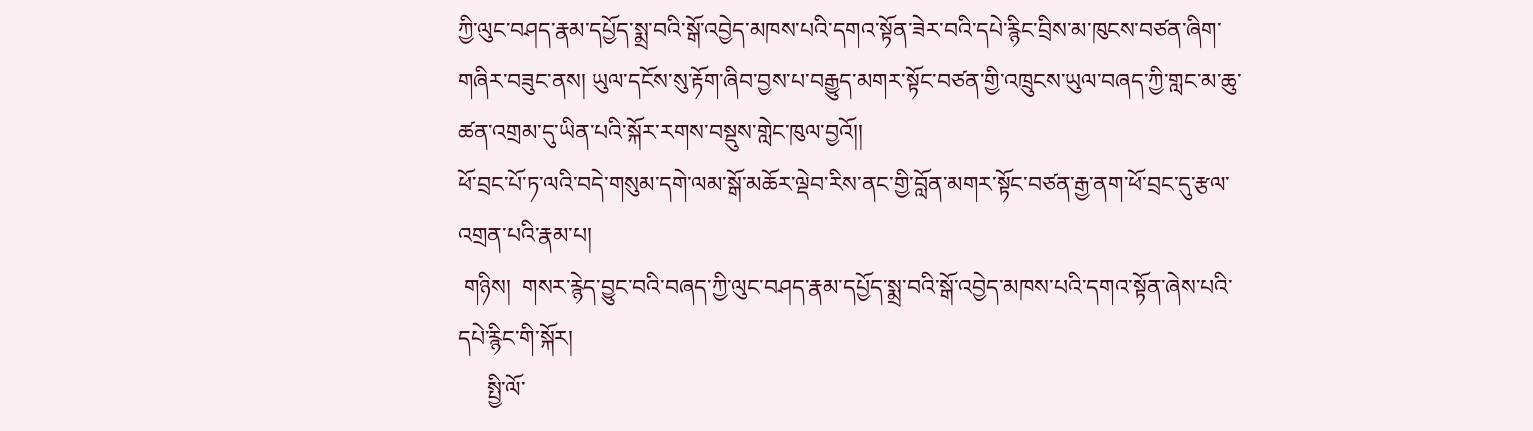ཀྱི་ལུང་བཤད་རྣམ་དཔྱོད་སྨྲ་བའི་སྒོ་འབྱེད་མཁས་པའི་དགའ་སྟོན་ཟེར་བའི་དཔེ་རྙིང་བྲིས་མ་ཁུངས་བཙན་ཞིག་གཞིར་བཟུང་ནས། ཡུལ་དངོས་སུ་རྟོག་ཞིབ་བྱས་པ་བརྒྱུད་མགར་སྟོང་བཙན་གྱི་འཁྲུངས་ཡུལ་བཞད་ཀྱི་གླང་མ་ཆུ་ཚན་འགྲམ་དུ་ཡིན་པའི་སྐོར་རགས་བསྡུས་གླེང་ཁུལ་བྱའོ།།
ཕོ་བྲང་པོ་ཏ་ལའི་བདེ་གསུམ་དགེ་ལམ་སྒོ་མཆོར་ལྡེབ་རིས་ནང་གྱི་བློན་མགར་སྟོང་བཙན་རྒྱ་ནག་ཕོ་བྲང་དུ་རྩལ་འགྲན་པའི་རྣམ་པ།
 གཉིས།  གསར་རྙེད་བྱུང་བའི་བཞད་ཀྱི་ལུང་བཤད་རྣམ་དཔྱོད་སྨྲ་བའི་སྒོ་འབྱེད་མཁས་པའི་དགའ་སྟོན་ཞེས་པའི་དཔེ་རྙིང་གི་སྐོར།
     སྤྱི་ལོ་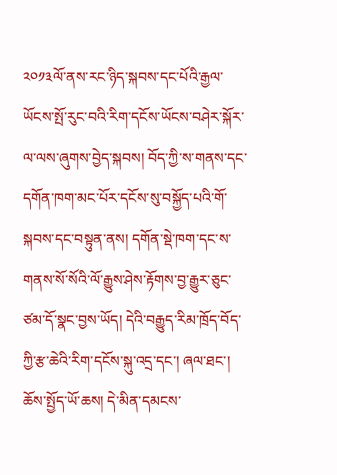༢༠༡༣ལོ་ནས་རང་ཉིད་སྐབས་དང་པོའི་རྒྱལ་ཡོངས་སྤོ་རུང་བའི་རིག་དངོས་ཡོངས་བཤེར་སྐོར་ལ་ལས་ཞུགས་བྱེད་སྐབས། བོད་ཀྱི་ས་གནས་དང་དགོན་ཁག་མང་པོར་དངོས་སུ་བསྐྱོད་པའི་གོ་སྐབས་དང་བསྟུན་ནས། དགོན་སྡེ་ཁག་དང་ས་གནས་སོ་སོའི་ལོ་རྒྱུས་ཤེས་རྟོགས་བྱ་རྒྱུར་ཅུང་ཙམ་དོ་སྣང་བྱས་ཡོད། དེའི་བརྒྱུད་རིམ་ཁྲོད་བོད་ཀྱི་རྩ་ཆེའི་རིག་དངོས་སྐུ་འདྲ་དང་། ཞལ་ཐང་། ཆོས་སྤྱོད་ཡོ་ཆས། དེ་མིན་དམངས་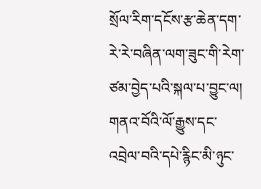སྲོལ་རིག་དངོས་རྩ་ཆེན་དག་རེ་རེ་བཞིན་ལག་ཟུང་གི་རེག་ཙམ་བྱེད་པའི་སྐལ་པ་བྱུང་ལ། གནའ་བོའི་ལོ་རྒྱུས་དང་འབྲེལ་བའི་དཔེ་རྙིང་མི་ཉུང་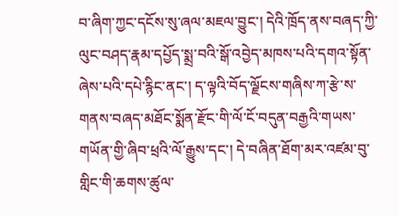བ་ཞིག་ཀྱང་དངོས་སུ་ཞལ་མཇལ་བྱུང་། དེའི་ཁྲོད་ནས་བཞད་ཀྱི་ལུང་བཤད་རྣམ་དཔྱོད་སྨྲ་བའི་སྒོ་འབྱེད་མཁས་པའི་དགའ་སྟོན་ཞེས་པའི་དཔེ་རྙིང་ནང་། ད་ལྟའི་བོད་ལྗོངས་གཞིས་ཀ་རྩེ་ས་གནས་བཞད་མཐོང་སྨོན་རྫོང་གི་ལོ་ངོ་བདུན་བརྒྱའི་གཡས་གཡོན་གྱི་ཞིབ་ཕྲའི་ལོ་རྒྱུས་དང་། དེ་བཞིན་ཐོག་མར་འཛམ་བུ་གླིང་གི་ཆགས་ཚུལ་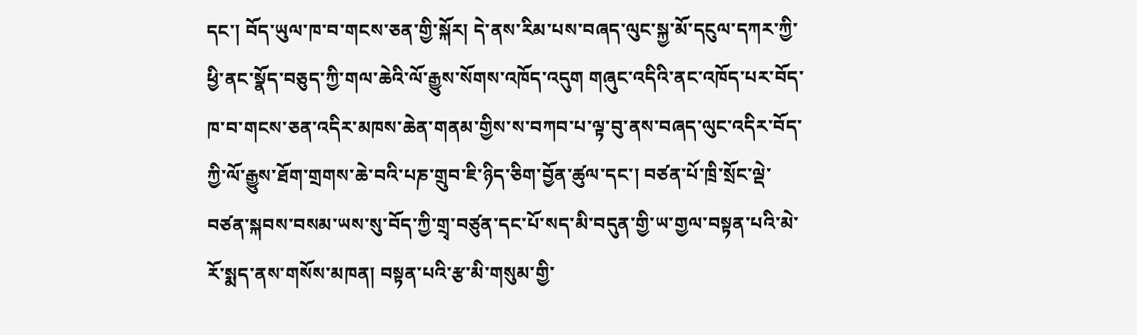དང་། བོད་ཡུལ་ཁ་བ་གངས་ཅན་གྱི་སྐོར། དེ་ནས་རིམ་པས་བཞད་ལུང་སྐྱ་མོ་དངུལ་དཀར་ཀྱི་ཕྱི་ནང་སྣོད་བཅུད་ཀྱི་གལ་ཆེའི་ལོ་རྒྱུས་སོགས་འཁོད་འདུག གཞུང་འདིའི་ནང་འཁོད་པར་བོད་ཁ་བ་གངས་ཅན་འདིར་མཁས་ཆེན་གནམ་གྱིས་ས་བཀབ་པ་ལྟ་བུ་ནས་བཞད་ལུང་འདིར་བོད་ཀྱི་ལོ་རྒྱུས་ཐོག་གྲགས་ཆེ་བའི་པཎ་གྲུབ་ཇི་ཉིད་ཅིག་བྱོན་ཚུལ་དང་། བཙན་པོ་ཁྲི་སྲོང་ལྡེ་བཙན་སྐབས་བསམ་ཡས་སུ་བོད་ཀྱི་གྲྭ་བཙུན་དང་པོ་སད་མི་བདུན་གྱི་ཡ་གྱལ་བསྟན་པའི་མེ་རོ་སྨད་ནས་གསོས་མཁན། བསྟན་པའི་རྩ་མི་གསུམ་གྱི་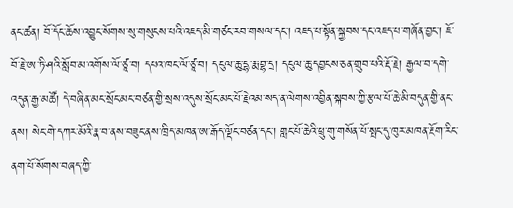ནང་ཚན། བོ་དོང་ཆོས་འབྱུང་སོགས་སུ་གསུངས་པའི་འཇད་མི་གཙང་རབ་གསལ་དང་། འཇད་པ་སྟོན་སྐྱབས་དང་འཇད་པ་གཞོན་བྱང་། ཇོ་བོ་རྗེ་ཨ་ཏི་ཤའི་སློབ་མ་འགོས་ལོ་ཙཱ་བ། དཔའ་ཁང་ལོ་ཙཱ་བ། དངུལ་ཆུ་དྷ་རྨ་བྷ་དྲ། དངུལ་ཆུ་དབྱངས་ཅན་གྲུབ་པའི་རྡོ་རྗེ། རྒྱལ་བ་དགེ་འདུན་རྒྱ་མཚོ། དེ་བཞིན་མང་སྲོང་མང་བཙན་གྱི་སྲས་འདུས་སྲོང་མང་པོ་རྗེའམ་སད་ན་ལེགས་འབྱིན་སྐབས་ཀྱི་རྩལ་པོ་ཆེ་མི་བདུན་གྱི་ནང་ནས། སེང་གེ་དཀར་མོའི་རྣ་བ་ནས་བཟུང་ནས་ཁྲིད་མཁན་ཨ་རྒོད་ལྡོང་བཙན་དང་། གླང་པོ་ཆེའི་ཕྲུ་གུ་གསོན་པོ་སྤང་དུ་ཁུར་མཁན་རྔོག་རིང་ནག་པོ་སོགས་བཞད་ཀྱི་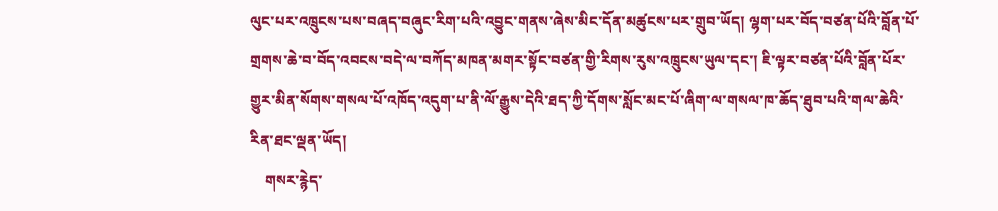ལུང་པར་འཁྲུངས་པས་བཞད་བཞུང་རིག་པའི་འབྱུང་གནས་ཞེས་མིང་དོན་མཚུངས་པར་གྲུབ་ཡོད། ལྷག་པར་བོད་བཙན་པོའི་བློན་པོ་གྲགས་ཆེ་བ་བོད་འབངས་བདེ་ལ་བཀོད་མཁན་མགར་སྟོང་བཙན་གྱི་རིགས་རུས་འཁྲུངས་ཡུལ་དང་། ཇི་ལྟར་བཙན་པོའི་བློན་པོར་གྱུར་མིན་སོགས་གསལ་པོ་འཁོད་འདུག་པ་ནི་ལོ་རྒྱུས་དེའི་ཐད་ཀྱི་དོགས་སློང་མང་པོ་ཞིག་ལ་གསལ་ཁ་ཆོད་ཐུབ་པའི་གལ་ཆེའི་རིན་ཐང་ལྡན་ཡོད།
    གསར་རྙེད་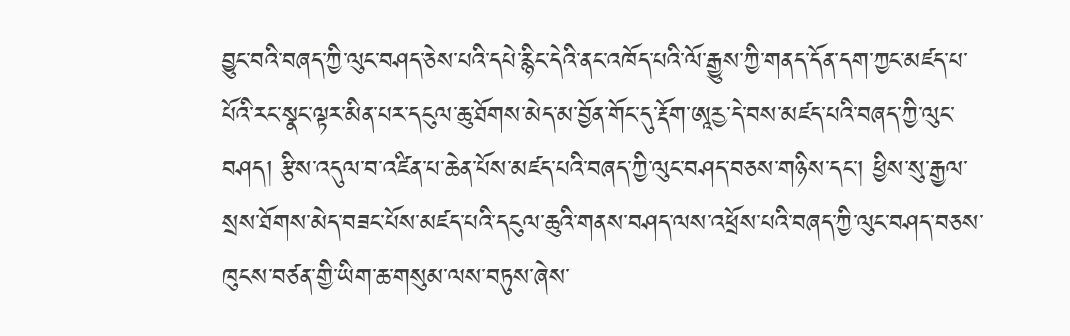བྱུང་བའི་བཞད་ཀྱི་ལུང་བཤད་ཅེས་པའི་དཔེ་རྙིང་དེའི་ནང་འཁོད་པའི་ལོ་རྒྱུས་ཀྱི་གནད་དོན་དག་ཀྱང་མཛད་པ་པོའི་རང་སྣང་ལྟར་མིན་པར་དངུལ་ཆུ་ཐོགས་མེད་མ་བྱོན་གོང་དུ་རྡོག་ཨཱརྱ་དེ་བས་མཛད་པའི་བཞད་ཀྱི་ལུང་བཤད། རྩིས་འདུལ་བ་འཛིན་པ་ཆེན་པོས་མཛད་པའི་བཞད་ཀྱི་ལུང་བཤད་བཅས་གཉིས་དང་། ཕྱིས་སུ་རྒྱལ་སྲས་ཐོགས་མེད་བཟང་པོས་མཛད་པའི་དངུལ་ཆུའི་གནས་བཤད་ལས་འཕྲོས་པའི་བཞད་ཀྱི་ལུང་བཤད་བཅས་ཁུངས་བཙན་གྱི་ཡིག་ཆ་གསུམ་ལས་བཏུས་ཞེས་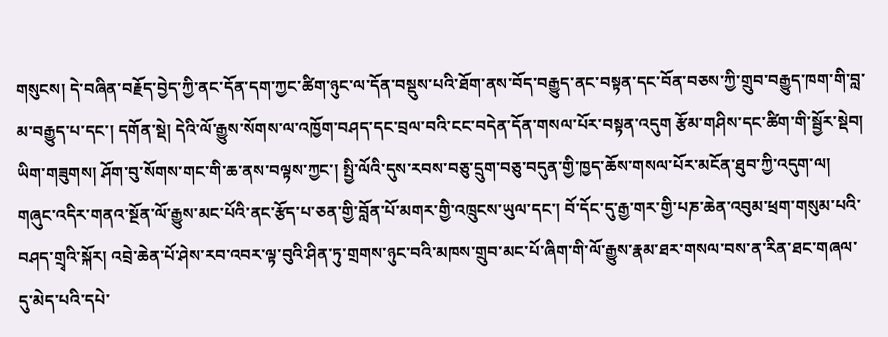གསུངས། དེ་བཞིན་བརྗོད་བྱེད་ཀྱི་ནང་དོན་དག་ཀྱང་ཚིག་ཉུང་ལ་དོན་བསྡུས་པའི་ཐོག་ནས་བོད་བརྒྱུད་ནང་བསྟན་དང་བོན་བཅས་ཀྱི་གྲུབ་བརྒྱུད་ཁག་གི་བླ་མ་བརྒྱུད་པ་དང་། དགོན་སྡེ། དེའི་ལོ་རྒྱུས་སོགས་ལ་འཁྱོག་བཤད་དང་བྲལ་བའི་ངང་བདེན་དོན་གསལ་པོར་བསྟན་འདུག རྩོམ་གཤིས་དང་ཚིག་གི་སྦྱོར་སྡེབ། ཡིག་གཟུགས། ཤོག་བུ་སོགས་གང་གི་ཆ་ནས་བལྟས་ཀྱང་། སྤྱི་ལོའི་དུས་རབས་བཅུ་དྲུག་བཅུ་བདུན་གྱི་ཁྱད་ཆོས་གསལ་པོར་མངོན་ཐུབ་ཀྱི་འདུག་ལ། གཞུང་འདིར་གནའ་སྔོན་ལོ་རྒྱུས་མང་པོའི་ནང་རྩོད་པ་ཅན་གྱི་བློན་པོ་མགར་གྱི་འཁྲུངས་ཡུལ་དང་། བོ་དོང་དུ་རྒྱ་གར་གྱི་པཎ་ཆེན་འབུམ་ཕྲག་གསུམ་པའི་བཤད་གྲྭའི་སྐོར། འབྲེ་ཆེན་པོ་ཤེས་རབ་འབར་ལྟ་བུའི་ཤིན་ཏུ་གྲགས་ཉུང་བའི་མཁས་གྲུབ་མང་པོ་ཞིག་གི་ལོ་རྒྱུས་རྣམ་ཐར་གསལ་བས་ན་རིན་ཐང་གཞལ་དུ་མེད་པའི་དཔེ་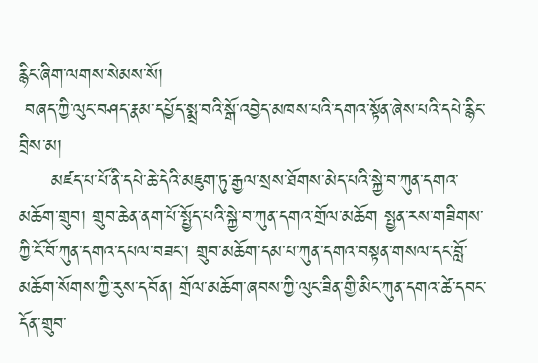རྙིང་ཞིག་ལགས་སེམས་སོ།
 བཞད་ཀྱི་ལུང་བཤད་རྣམ་དཔྱོད་སྨྲ་བའི་སྒོ་འབྱེད་མཁས་པའི་དགའ་སྟོན་ཞེས་པའི་དཔེ་རྙིང་བྲིས་མ།
     མཛད་པ་པོ་ནི་དཔེ་ཆེ་དེའི་མཇུག་ཏུ་རྒྱལ་སྲས་ཐོགས་མེད་པའི་སྐྱེ་བ་ཀུན་དགའ་མཆོག་གྲུབ། གྲུབ་ཆེན་ནག་པོ་སྤྱོད་པའི་སྐྱེ་བ་ཀུན་དགའ་གྲོལ་མཆོག སྤྱན་རས་གཟིགས་ཀྱི་ངོ་བོ་ཀུན་དགའ་དཔལ་བཟང་། གྲུབ་མཆོག་དམ་པ་ཀུན་དགའ་བསྟན་གསལ་དང་བློ་མཆོག་སོགས་ཀྱི་རུས་དབོན། གྲོལ་མཆོག་ཞབས་ཀྱི་ལུང་ཟིན་གྱི་མིང་ཀུན་དགའ་ཚེ་དབང་དོན་གྲུབ་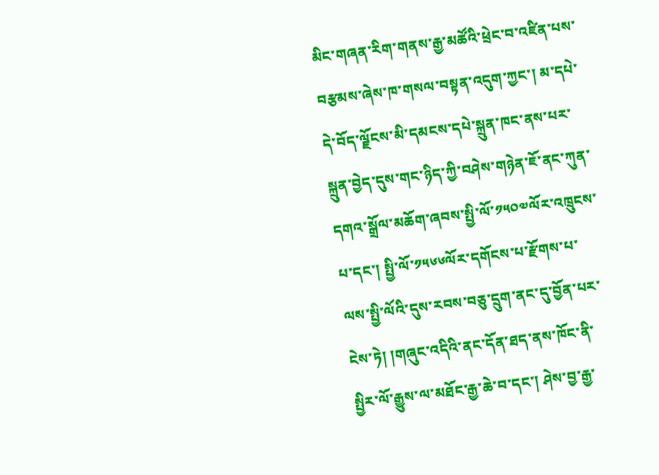མིང་གཞན་རིག་གནས་རྒྱ་མཚོའི་ཕྲེང་བ་འཛིན་པས་བརྩམས་ཞེས་ཁ་གསལ་བསྟན་འདུག་ཀྱང་། མ་དཔེ་དེ་བོད་ལྗོངས་མི་དམངས་དཔེ་སྐྲུན་ཁང་ནས་པར་སྐྲུན་བྱེད་དུས་གང་ཉིད་ཀྱི་བཤེས་གཉེན་ཇོ་ནང་ཀུན་དགའ་སྒྲོལ་མཆོག་ཞབས་སྤྱི་ལོ་༡༥༠༧ལོར་འཁྲུངས་པ་དང་། སྤྱི་ལོ་༡༥༦༦ལོར་དགོངས་པ་རྫོགས་པ་ལས་སྤྱི་ལོའི་དུས་རབས་བཅུ་དྲུག་ནང་དུ་བྱོན་པར་ངེས་ཏེ། །གཞུང་འདིའི་ནང་དོན་ཐད་ནས་ཁོང་ནི་སྤྱིར་ལོ་རྒྱུས་ལ་མཐོང་རྒྱ་ཆེ་བ་དང་། ཤེས་བྱ་རྒྱ་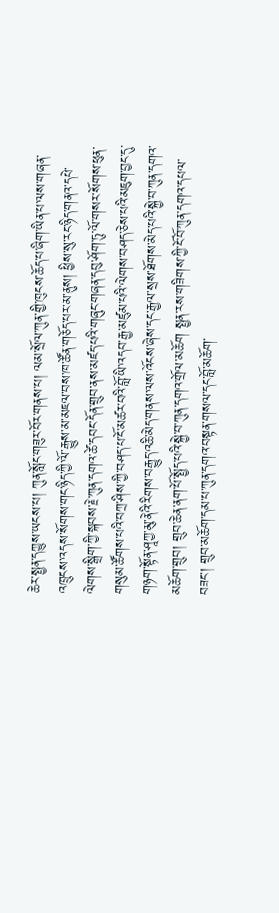ཆེར་སྤྱན་དཀྱུས་ཡངས་པ། ཀུན་སློང་གཟུར་བོར་གནས་པ། ལམ་སྲོལ་ཀུན་གྱི་ཁུངས་ཆོད་པ་ཞིག་ཡིན་པ་ལས་གཞན་འཁྲུངས་འདས་སོགས་གང་ཉིད་ཀྱི་ལོ་རྒྱུས་མ་མཇལ་བས་ཁ་ཚོན་གཅོད་པར་མ་ནུས། ཕྱིས་སུ་རང་ཉིད་གནའ་དཔེ་ལེགས་སྒྲིག་ཀྱི་སྐབས་རྗེ་ཀུན་དགའ་ཚེ་དབང་དོན་གྲུབ་ནས་མཛད་པའི་གཞུང་གཞན་དབུ་ཤོག་ཏུ་ལོ་གསར་སོགས་ཕུན་གསུམ་ཚོགས་པའི་བཀྲ་ཤིས་ཀྱི་བཤད་པ་ངོ་མཚར་བའི་བློ་ཡི་འདབ་རྒྱ་མཛུམ་པའི་ལེགས་བཤད་ཅེས་པའི་མཇུག་བྱང་དུ་གཉག་སྟོན་ཤཱཀྱ་མུ་ནེའི་རིགས་བརྒྱུད་འཆི་མེད་གནས་ལས་འོངས་ཞེས་དང་རྒྱལ་སྲས་ཐོགས་མེད་པའི་སྐྱེ་བ་ཀུན་དགའ་མཆོག་གྲུབ། གྲུབ་ཆེན་ནག་པོ་སྤྱོད་པའི་སྐྱེ་བ་ཀུན་དགའ་གྲོལ་མཆོག སྤྱན་རས་གཟིགས་ཀྱི་ངོ་བོ་ཀུན་དགའ་དཔལ་བཟང་། གྲུབ་མཆོག་དམ་པ་ཀུན་དགའ་བསྟན་གསལ་དང་བློ་མཆོག་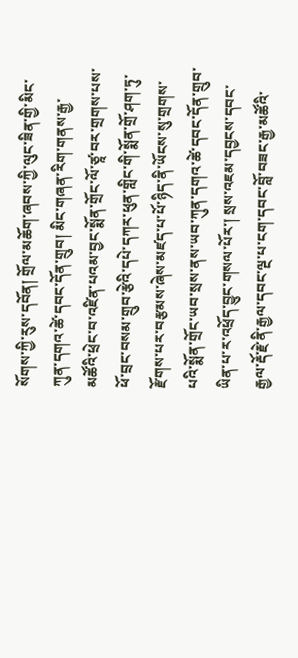སོགས་ཀྱི་རུས་དབོན། གྲོལ་མཆོག་ཞབས་ཀྱི་ལུང་ཟིན་གྱི་མིང་ཀུན་དགའ་ཚེ་དབང་དོན་གྲུབ། མིང་གཞན་རིག་གནས་རྒྱ་མཚོའི་ཕྲེང་བ་འཛིན་པའམ་བྱང་སྨོན་གྲོང་ལོ་ཙཱ་བར་གྲགས་པས་ཕོ་བྲང་བསམ་གྲུབ་རྩེའི་དཔེ་དཀར་ཕུན་གླིང་གི་སྨོན་གྲོ་ཤག་ཏུ་རྫོགས་པར་བརྩམས་ཞེས་མཛད་པ་པོ་ཉིད་ནི་ཡོངས་སུ་གྲགས་པའི་སྨོན་གྲོང་ཡབ་སྲས་ནས་ཡབ་ཀུན་དགའ་ཚེ་དབང་དོན་གྲུབ་ཡིན་པ་ར་འཕྲོད་བྱུང་གསལ་པོར་། སྲས་འཇམ་དབྱངས་དབང་རྒྱལ་རྡོ་རྗེ་ནི་རྒྱལ་དབང་ལྔ་པ་ངག་དབང་བློ་བཟང་རྒྱ་མཚོའི་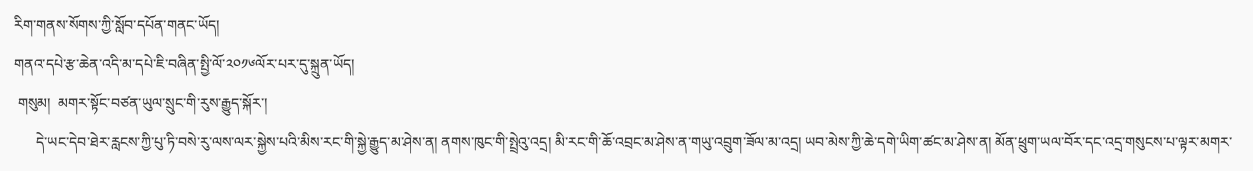རིག་གནས་སོགས་ཀྱི་སློབ་དཔོན་གནང་ཡོད།
གནའ་དཔེ་རྩ་ཆེན་འདི་མ་དཔེ་ཇི་བཞིན་སྤྱི་ལོ་༢༠༡༦ལོར་པར་དུ་སྐྲུན་ཡོད།
 གསུམ།  མགར་སྟོང་བཙན་ཡུལ་སྲུང་གི་རུས་རྒྱུད་སྐོར་།
      དེ་ཡང་དེབ་ཐེར་རླངས་ཀྱི་པུ་ཏི་བསེ་རུ་ལས་ལར་སྐྱེས་པའི་མིས་རང་གི་སྐྱེ་རྒྱུད་མ་ཤེས་ན། ནགས་ཁུང་གི་སྤྲེའུ་འདྲ། མི་རང་གི་ཆོ་འབྲང་མ་ཤེས་ན་གཡུ་འབྲུག་ཟོལ་མ་འདྲ། ཡབ་མེས་ཀྱི་ཆེ་དགེ་ཡིག་ཚང་མ་ཤེས་ན། མོན་ཕྲུག་ཡལ་བོར་དང་འདྲ་གསུངས་པ་ལྟར་མགར་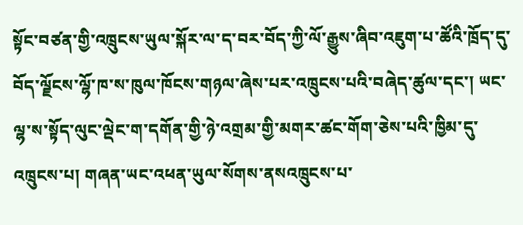སྟོང་བཙན་གྱི་འཁྲུངས་ཡུལ་སྐོར་ལ་ད་བར་བོད་ཀྱི་ལོ་རྒྱུས་ཞིབ་འཇུག་པ་ཚོའི་ཁྲོད་དུ་བོད་ལྗོངས་ལྷོ་ཁ་ས་ཁུལ་ཁོངས་གཉལ་ཞེས་པར་འཁྲུངས་པའི་བཞེད་ཚུལ་དང་། ཡང་ལྷ་ས་སྟོད་ལུང་ལྡེང་ག་དགོན་གྱི་ཉེ་འགྲམ་གྱི་མགར་ཚང་གོག་ཅེས་པའི་ཁྱིམ་དུ་འཁྲུངས་པ། གཞན་ཡང་འཕན་ཡུལ་སོགས་ནསའཁྲུངས་པ་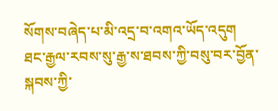སོགས་བཞེད་པ་མི་འདྲ་བ་འགའ་ཡོད་འདུག
ཐང་རྒྱལ་རབས་སུ་རྒྱ་ས་ཐབས་ཀྱི་བསུ་བར་བྱོན་སྐབས་ཀྱི་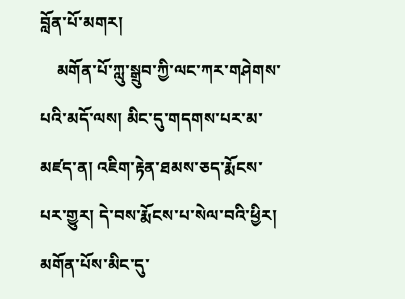བློན་པོ་མགར།
    མགོན་པོ་ཀླུ་སྒྲུབ་ཀྱི་ལང་ཀར་གཤེགས་པའི་མདོ་ལས། མིང་དུ་གདགས་པར་མ་མཛད་ན། འཇིག་རྟེན་ཐམས་ཅད་རྨོངས་པར་གྱུར། དེ་བས་རྨོངས་པ་སེལ་བའི་ཕྱིར། མགོན་པོས་མིང་དུ་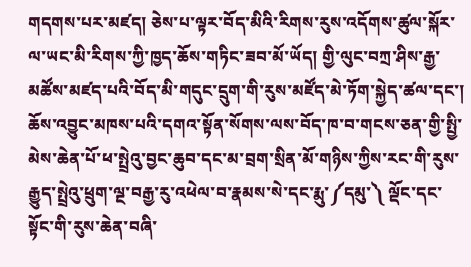གདགས་པར་མཛད། ཅེས་པ་ལྟར་བོད་མིའི་རིགས་རུས་འདོགས་ཚུལ་སྐོར་ལ་ཡང་མི་རིགས་ཀྱི་ཁྱད་ཆོས་གཏིང་ཟབ་མོ་ཡོད། གྱི་ལུང་བཀྲ་ཤིས་རྒྱ་མཚོས་མཛད་པའི་བོད་མི་གདུང་དྲུག་གི་རུས་མཛོད་མེ་ཏོག་སྐྱེད་ཚལ་དང་། ཆོས་འབྱུང་མཁས་པའི་དགའ་སྟོན་སོགས་ལས་བོད་ཁ་བ་གངས་ཅན་གྱི་སྤྱི་མེས་ཆེན་པོ་ཕ་སྤྲེའུ་བྱང་ཆུབ་དང་མ་བྲག་སྲིན་མོ་གཉིས་ཀྱིས་རང་གི་རུས་རྒྱུད་སྤྲེའུ་ཕྲུག་ལྔ་བརྒྱ་རུ་འཕེལ་བ་རྣམས་སེ་དང་རྨུ་༼དམུ་༽ ལྡོང་དང་སྟོང་གི་རུས་ཆེན་བཞི་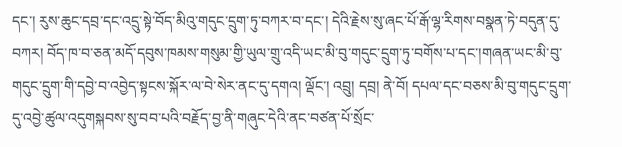དང་། རུས་ཆུང་དབྲ་དང་འདྲུ་སྟེ་བོད་མིའུ་གདུང་དྲུག་ཏུ་བཀར་བ་དང་། དེའི་རྗེས་སུ་ཞང་པོ་རྒོ་ལྷ་རིགས་བསྣན་ཏེ་བདུན་དུ་བཀར། བོད་ཁ་བ་ཅན་མདོ་དབུས་ཁམས་གསུམ་གྱི་ཡུལ་གྲུ་འདི་ཡང་མི་བུ་གདུང་དྲུག་ཏུ་བགོས་པ་དང་།གཞན་ཡང་མི་བུ་གདུང་དྲུག་གི་དབྱེ་བ་འབྱེད་སྟངས་སྐོར་ལ་བེ་སེར་ནང་དུ་དགའ། ལྡོང་། འབྲུ། དབྲ། ནེ་བོ། དཔལ་དང་བཅས་མི་བུ་གདུང་དྲུག་དུ་འབྱེ་ཚུལ་འདུགསྐབས་སུ་བབ་པའི་བརྗོད་བྱ་ནི་གཞུང་དེའི་ནང་བཙན་པོ་སྲོང་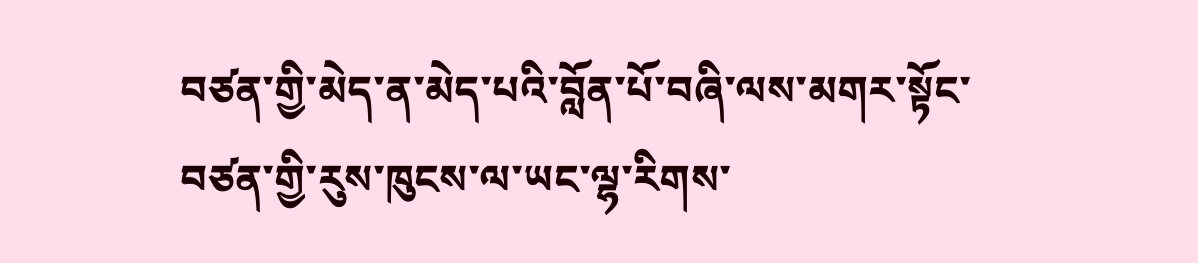བཙན་གྱི་མེད་ན་མེད་པའི་བློན་པོ་བཞི་ལས་མགར་སྟོང་བཙན་གྱི་རུས་ཁུངས་ལ་ཡང་ལྷ་རིགས་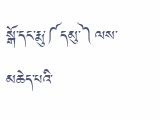སྒོ་དང་རྨུ་༼དམུ་༽ལས་མཆེད་པའི་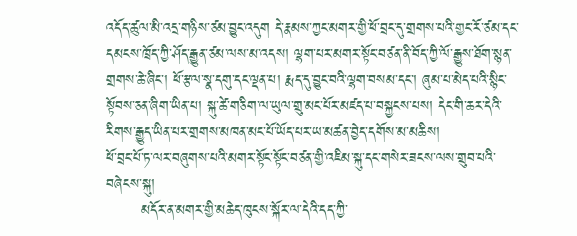འདོད་ཚུལ་མི་འདྲ་གཉིས་ཙམ་བྱུང་འདུག དེ་རྣམས་ཀྱང་མགར་གྱི་ཕོ་བྲང་དུ་གྲགས་པའི་གྱང་རོ་ཙམ་དང་དམངས་ཁྲོད་ཀྱི་ཤོད་རྒྱུན་ཙམ་ལས་མ་འདས། ལྷག་པར་མགར་སྟོང་བཙན་ནི་བོད་ཀྱི་ལོ་རྒྱུས་ཐོག་སྙན་གྲགས་ཆེ་ཞིང་། ཕོ་རྩལ་སྣ་དགུ་དང་ལྡན་པ། རྨད་དུ་བྱུང་བའི་ལྷག་བསམ་དང་། ཞུམ་པ་མེད་པའི་སྙིང་སྟོབས་ཅན་ཞིག་ཡིན་པ། སྐུ་ཚེ་གཅིག་ལ་ཡུལ་གྲུ་མང་པོར་མཛད་པ་བསྐྱངས་པས། དེང་གི་ཆར་དེའི་རིགས་རྒྱུད་ཡིན་པར་གྲགས་མཁན་མང་པོ་ཡོད་པར་ཡ་མཚན་བྱེད་དགོས་མ་མཆིས།
ཕོ་བྲང་པོ་ཏ་ལར་བཞུགས་པའི་མགར་སྟོང་སྟོང་བཙན་གྱི་འཇིམ་སྐུ་དང་གསེར་ཟངས་ལས་གྲུབ་པའི་བཞེངས་སྐུ།
       མདོར་ན་མགར་གྱི་མཆེད་ཁུངས་སྐོར་ལ་དེའི་དད་ཀྱི་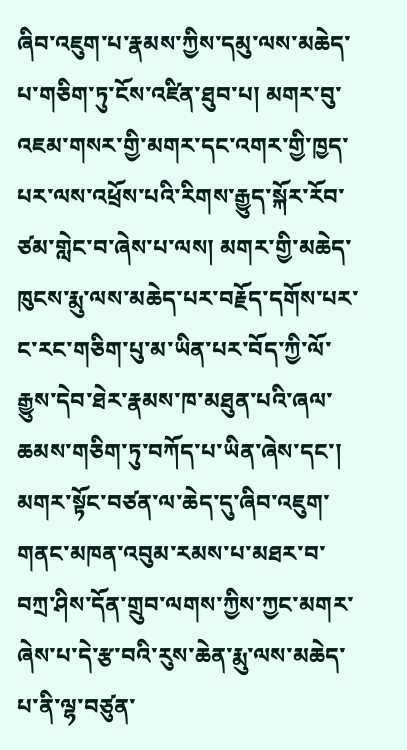ཞིབ་འཇུག་པ་རྣམས་ཀྱིས་དམུ་ལས་མཆེད་པ་གཅིག་ཏུ་ངོས་འཛིན་ཐུབ་པ། མགར་བུ་འཇམ་གསར་གྱི་མགར་དང་འགར་གྱི་ཁྱད་པར་ལས་འཕྲོས་པའི་རིགས་རྒྱུད་སྐོར་རོབ་ཙམ་གླེང་བ་ཞེས་པ་ལས། མགར་གྱི་མཆེད་ཁུངས་རྨུ་ལས་མཆེད་པར་བརྗོད་དགོས་པར་ང་རང་གཅིག་པུ་མ་ཡིན་པར་བོད་ཀྱི་ལོ་རྒྱུས་དེབ་ཐེར་རྣམས་ཁ་མཐུན་པའི་ཞལ་ཆམས་གཅིག་ཏུ་བཀོད་པ་ཡིན་ཞེས་དང་། མགར་སྟོང་བཙན་ལ་ཆེད་དུ་ཞིབ་འཇུག་གནང་མཁན་འབུམ་རམས་པ་མཐར་བ་བཀྲ་ཤིས་དོན་གྲུབ་ལགས་ཀྱིས་ཀྱང་མགར་ཞེས་པ་དེ་རྩ་བའི་རུས་ཆེན་རྨུ་ལས་མཆེད་པ་ནི་ལྷ་བཙུན་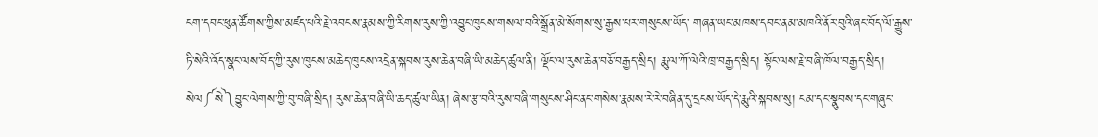ངག་དབང་ཕུན་ཚོགས་ཀྱིས་མཛད་པའི་རྗེ་འབངས་རྣམས་ཀྱི་རིགས་རུས་ཀྱི་འབྱུང་ཁུངས་གསལ་བའི་སྒྲོན་མེ་སོགས་སུ་རྒྱས་པར་གསུངས་ཡོད་ གཞན་ཡང་མཁས་དབང་ནམ་མཁའི་ནོར་བུའི་ཞང་བོད་ལོ་རྒྱུས་ཏི་སེའི་འོད་སྣང་ལས་བོད་ཀྱི་རུས་ཁུངས་མཆེད་ཁུངས་འདྲེན་སྐབས་རུས་ཆེན་བཞི་ཡི་མཆེད་ཚུལ་ནི། ལྡོང་ལ་རུས་ཆེན་བཅོ་བརྒྱད་སྲིད། རྨུ་ལ་ཀོ་ལེའི་ཁྲ་བརྒྱད་སྲིད། སྟོང་ལས་རྗེ་བཞི་ཁོལ་བརྒྱད་སྲིད། སེལ༼སེ༽བྱུང་ལེགས་ཀྱི་བུ་བཞི་སྲིད། རུས་ཆེན་བཞི་ཡི་ཆད་ཚུལ་ཡིན། ཞེས་རྩ་བའི་རུས་བཞི་གསུངས་ཤིང་ནང་གསེས་རྣམས་རེ་རེ་བཞིན་དུ་དྲངས་ཡོད་དེ་རྨུའི་སྐབས་སུ། ངམ་དང་སྣུབས་དང་གཞུང་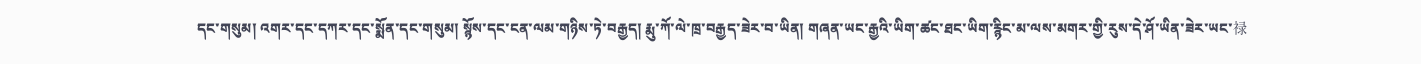དང་གསུམ། འགར་དང་དཀར་དང་སྨོན་དང་གསུམ། སྙོས་དང་ངན་ལམ་གཉིས་ཏེ་བརྒྱད། རྨུ་ཀོ་ལེ་ཁྲ་བརྒྱད་ཟེར་བ་ཡིན། གཞན་ཡང་རྒྱའི་ཡིག་ཚང་ཐང་ཡིག་རྙིང་མ་ལས་མགར་གྱི་རུས་དེ་ཤོ་ཡིན་ཟེར་ཡང་禄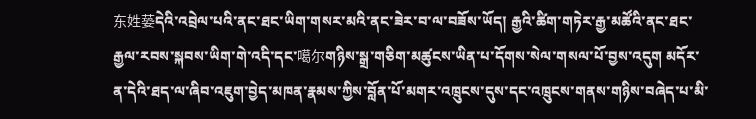东姓蒆དེའི་འབྲེལ་པའི་ནང་ཐང་ཡིག་གསར་མའི་ནང་ཟེར་བ་ལ་བཟོས་ཡོད། རྒྱའི་ཚིག་གཏེར་རྒྱ་མཚོའི་ནང་ཐང་རྒྱལ་རབས་སྐབས་ཡིག་གེ་འདི་དང་噶尔གཉིས་སྒྲ་གཅིག་མཚུངས་ཡིན་པ་དོགས་སེལ་གསལ་པོ་བྱས་འདུག མདོར་ན་དེའི་ཐད་ལ་ཞིབ་འཇུག་བྱེད་མཁན་རྣམས་ཀྱིས་བློན་པོ་མགར་འཁྲུངས་དུས་དང་འཁྲུངས་གནས་གཉིས་བཞེད་པ་མི་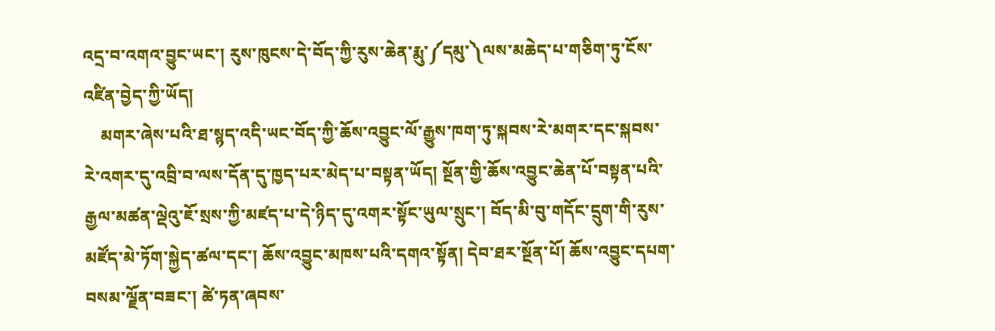འདྲ་བ་འགའ་བྱུང་ཡང་། རུས་ཁུངས་དེ་བོད་ཀྱི་རུས་ཆེན་རྨུ་༼དམུ་༽ལས་མཆེད་པ་གཅིག་ཏུ་ངོས་འཛིན་བྱེད་ཀྱི་ཡོད།
    མགར་ཞེས་པའི་ཐ་སྙད་འདི་ཡང་བོད་ཀྱི་ཆོས་འབྱུང་ལོ་རྒྱུས་ཁག་ཏུ་སྐབས་རེ་མགར་དང་སྐབས་རེ་འགར་དུ་འབྲི་བ་ལས་དོན་དུ་ཁྱད་པར་མེད་པ་བསྟན་ཡོད། སྔོན་གྱི་ཆོས་འབྱུང་ཆེན་པོ་བསྟན་པའི་རྒྱལ་མཚན་ལྡེའུ་ཇོ་སྲས་ཀྱི་མཛད་པ་དེ་ཉིད་དུ་འགར་སྟོང་ཡུལ་སྲུང་། བོད་མི་བུ་གདོང་དྲུག་གི་རུས་མཛོད་མེ་ཏོག་སྐྱེད་ཚལ་དང་། ཆོས་འབྱུང་མཁས་པའི་དགའ་སྟོན། དེབ་ཐར་སྔོན་པོ། ཆོས་འབྱུང་དཔག་བསམ་ལྗོན་བཟང་། ཚེ་ཏན་ཞབས་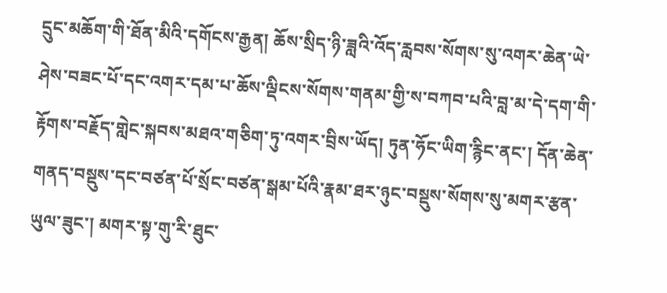དྲུང་མཆོག་གི་ཐོན་མིའི་དགོངས་རྒྱན། ཆོས་སྲིད་ཉི་ཟླའི་འོད་རླབས་སོགས་སུ་འགར་ཆེན་ཡེ་ཤེས་བཟང་པོ་དང་འགར་དམ་པ་ཆོས་ལྡིངས་སོགས་གནམ་གྱི་ས་བཀབ་པའི་བླ་མ་དེ་དག་གི་རྟོགས་བརྗོད་གླེང་སྐབས་མཐའ་གཅིག་ཏུ་འགར་བྲིས་ཡོད། ཏུན་ཧོང་ཡིག་རྙིང་ནང་། དོན་ཆེན་གནད་བསྡུས་དང་བཙན་པོ་སྲོང་བཙན་སྒམ་པོའི་རྣམ་ཐར་ཉུང་བསྡུས་སོགས་སུ་མགར་རྩན་ཡུལ་ཟུང་། མགར་སྟ་གུ་རི་ཐུང་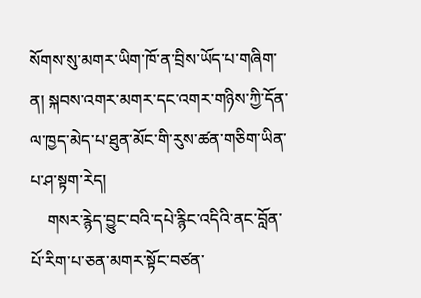སོགས་སུ་མགར་ཡིག་ཁོ་ན་བྲིས་ཡོད་པ་གཞིག་ན། སྐབས་འགར་མགར་དང་འགར་གཉིས་ཀྱི་དོན་ལ་ཁྱད་མེད་པ་ཐུན་མོང་གི་རུས་ཚན་གཅིག་ཡིན་པ་ཤ་སྟག་རེད།
    གསར་རྙེད་བྱུང་བའི་དཔེ་རྙིང་འདིའི་ནང་བློན་པོ་རིག་པ་ཅན་མགར་སྟོང་བཙན་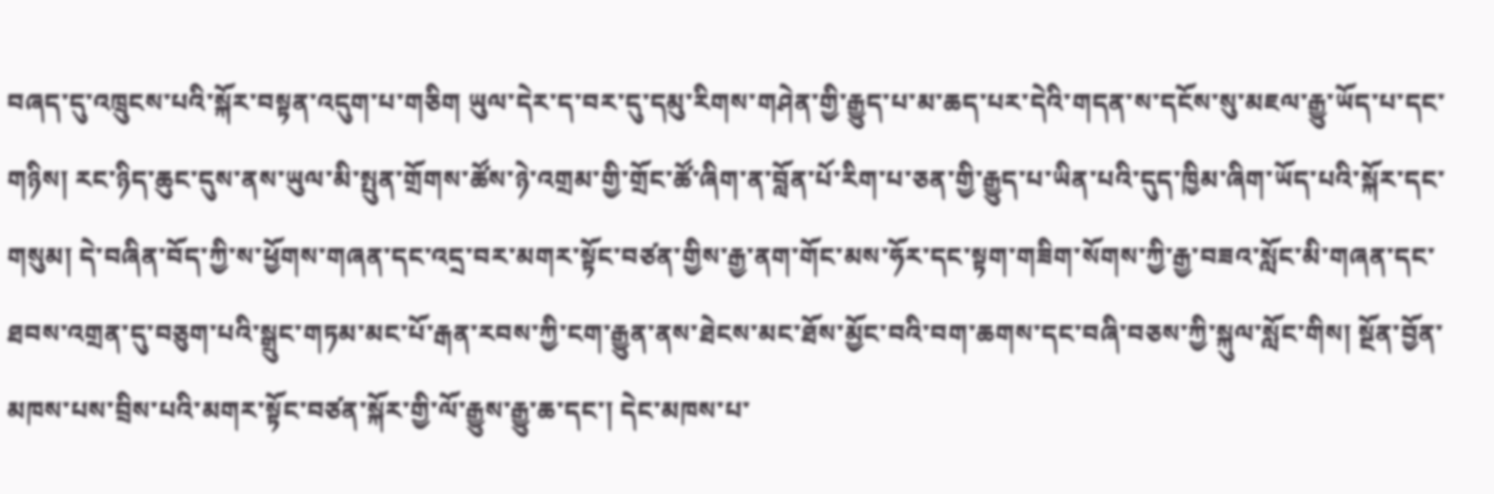བཞད་དུ་འཁྲུངས་པའི་སྐོར་བསྟན་འདུག་པ་གཅིག ཡུལ་དེར་ད་བར་དུ་དམུ་རིགས་གཤེན་གྱི་རྒྱུད་པ་མ་ཆད་པར་དེའི་གདན་ས་དངོས་སུ་མཇལ་རྒྱུ་ཡོད་པ་དང་གཉིས། རང་ཉིད་ཆུང་དུས་ནས་ཡུལ་མི་སྤུན་གྲོགས་ཚོས་ཉེ་འགྲམ་གྱི་གྲོང་ཚོ་ཞིག་ན་བློན་པོ་རིག་པ་ཅན་གྱི་རྒྱུད་པ་ཡིན་པའི་དུད་ཁྱིམ་ཞིག་ཡོད་པའི་སྐོར་དང་གསུམ། དེ་བཞིན་བོད་ཀྱི་ས་ཕྱོགས་གཞན་དང་འདྲ་བར་མགར་སྟོང་བཙན་གྱིས་རྒྱ་ནག་གོང་མས་ཧོར་དང་སྟག་གཟིག་སོགས་ཀྱི་རྒྱ་བཟའ་སློང་མི་གཞན་དང་ཐབས་འགྲན་དུ་བཅུག་པའི་སྒྲུང་གཏམ་མང་པོ་རྒན་རབས་ཀྱི་ངག་རྒྱུན་ནས་ཐེངས་མང་ཐོས་མྱོང་བའི་བག་ཆགས་དང་བཞི་བཅས་ཀྱི་སྐུལ་སློང་གིས། སྔོན་བྱོན་མཁས་པས་བྲིས་པའི་མགར་སྟོང་བཙན་སྐོར་གྱི་ལོ་རྒྱུས་རྒྱུ་ཆ་དང་། དེང་མཁས་པ་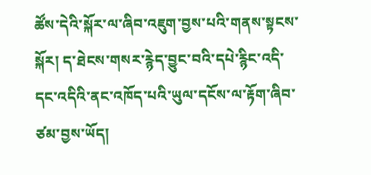ཚོས་དེའི་སྐོར་ལ་ཞིབ་འཇུག་བྱས་པའི་གནས་སྟངས་སྐོར། ད་ཐེངས་གསར་རྙེད་བྱུང་བའི་དཔེ་རྙིང་འདི་དང་འདིའི་ནང་འཁོད་པའི་ཡུལ་དངོས་ལ་རྟོག་ཞིབ་ཙམ་བྱས་ཡོད།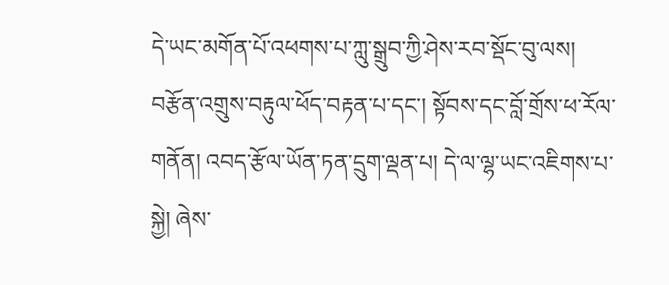དེ་ཡང་མགོན་པོ་འཕགས་པ་ཀླུ་སྒྲུབ་ཀྱི་ཤེས་རབ་སྡོང་བུ་ལས། བརྩོན་འགྲུས་བརྟུལ་ཕོད་བརྟན་པ་དང་། སྟོབས་དང་བློ་གྲོས་ཕ་རོལ་གནོན། འབད་རྩོལ་ཡོན་ཏན་དྲུག་ལྡན་པ། དེ་ལ་ལྷ་ཡང་འཇིགས་པ་སྐྱེ། ཞེས་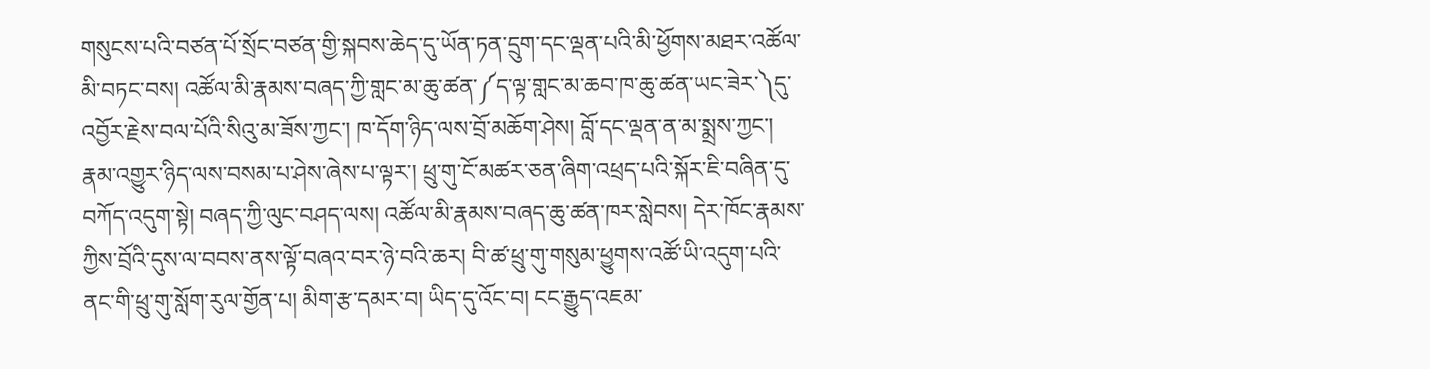གསུངས་པའི་བཙན་པོ་སྲོང་བཙན་གྱི་སྐབས་ཆེད་དུ་ཡོན་ཏན་དྲུག་དང་ལྡན་པའི་མི་ཕྱོགས་མཐར་འཚོལ་མི་བཏང་བས། འཚོལ་མི་རྣམས་བཞད་ཀྱི་གླང་མ་ཆུ་ཚན་༼ད་ལྟ་གླང་མ་ཆབ་ཁ་ཆུ་ཚན་ཡང་ཟེར་༽དུ་འབྱོར་རྗེས་བལ་པོའི་སིའུ་མ་ཟོས་ཀྱང་། ཁ་དོག་ཉིད་ལས་བྲོ་མཆོག་ཤེས། བློ་དང་ལྡན་ན་མ་སྨྲས་ཀྱང་། རྣམ་འགྱུར་ཉིད་ལས་བསམ་པ་ཤེས་ཞེས་པ་ལྟར་། ཕྲུ་གུ་ངོ་མཚར་ཅན་ཞིག་འཕྲད་པའི་སྐོར་ཇི་བཞིན་དུ་བཀོད་འདུག་སྟེ། བཞད་ཀྱི་ལུང་བཤད་ལས། འཚོལ་མི་རྣམས་བཞད་ཆུ་ཚན་ཁར་སླེབས། དེར་ཁོང་རྣམས་ཀྱིས་བྲོའི་དུས་ལ་བབས་ནས་ལྟོ་བཞའ་བར་ཉེ་བའི་ཆར། བི་ཚ་ཕྲུ་གུ་གསུམ་ཕྱུགས་འཚོ་ཡི་འདུག་པའི་ནང་གི་ཕྲུ་གུ་སློག་རུལ་གྱོན་པ། མིག་རྩ་དམར་བ། ཡིད་དུ་འོང་བ། ངང་རྒྱུད་འཇམ་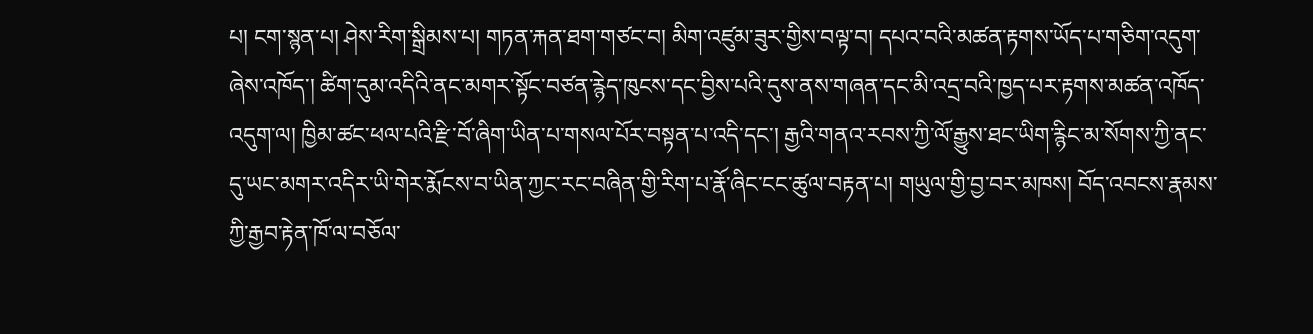པ། ངག་སྙན་པ། ཤེས་རིག་སྒྲིམས་པ། གཏན་རྐན་ཐག་གཙང་བ། མིག་འཛུམ་ཟུར་གྱིས་བལྟ་བ། དཔའ་བའི་མཚན་རྟགས་ཡོད་པ་གཅིག་འདུག་ཞེས་འཁོད་། ཚིག་དུམ་འདིའི་ནང་མགར་སྟོང་བཙན་རྙེད་ཁུངས་དང་བྱིས་པའི་དུས་ནས་གཞན་དང་མི་འདྲ་བའི་ཁྱད་པར་རྟགས་མཚན་འཁོད་འདུག་ལ། ཁྱིམ་ཚང་ཕལ་པའི་རྫི་བོ་ཞིག་ཡིན་པ་གསལ་པོར་བསྟན་པ་འདི་དང་། རྒྱའི་གནའ་རབས་ཀྱི་ལོ་རྒྱུས་ཐང་ཡིག་རྙིང་མ་སོགས་ཀྱི་ནང་དུ་ཡང་མགར་འདིར་ཡི་གེར་རྨོངས་བ་ཡིན་ཀྱང་རང་བཞིན་གྱི་རིག་པ་རྣོ་ཞིང་ངང་ཚུལ་བརྟན་པ། གཡུལ་གྱི་བྱ་བར་མཁས། བོད་འབངས་རྣམས་ཀྱི་རྒྱབ་རྟེན་ཁོ་ལ་བཅོལ་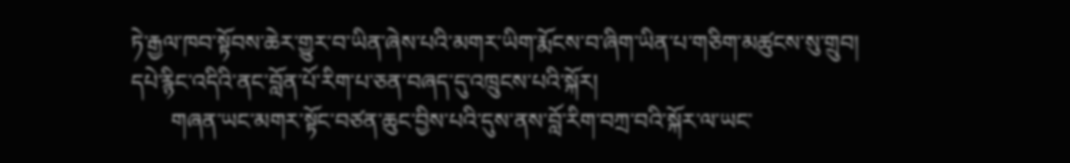ཏེ་རྒྱལ་ཁབ་སྟོབས་ཆེར་གྱུར་བ་ཡིན་ཞེས་པའི་མགར་ཡིག་རྨོངས་བ་ཞིག་ཡིན་པ་གཅིག་མཚུངས་སུ་གྲུབ།
དཔེ་རྙིང་འདིའི་ནང་བློན་པོ་རིག་པ་ཅན་བཞད་དུ་འཁྲུངས་པའི་སྐོར།
       གཞན་ཡང་མགར་སྟོང་བཙན་ཆུང་བྱིས་པའི་དུས་ནས་བློ་རིག་བཀྲ་བའི་སྐོར་ལ་ཡང་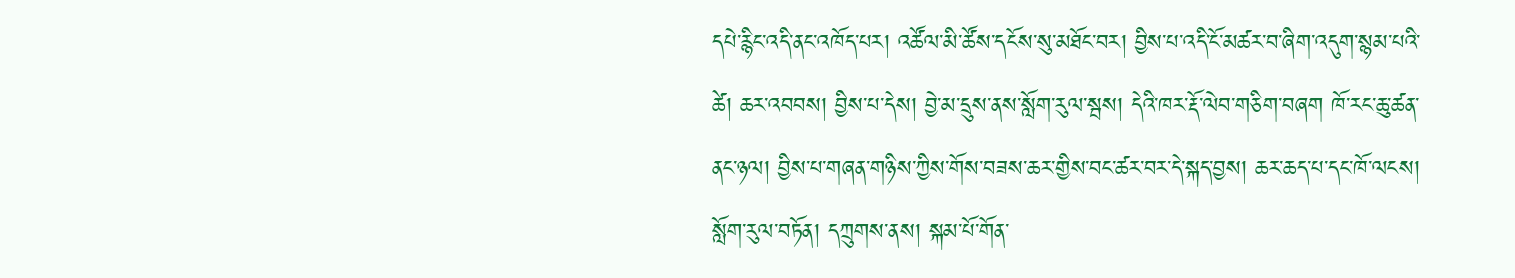དཔེ་རྙིང་འདི་ནང་འཁོད་པར། འཚོལ་མི་ཚོས་དངོས་སུ་མཐོང་བར། བྱིས་པ་འདི་ངོ་མཚར་བ་ཞིག་འདུག་སྙམ་པའི་ཚེ། ཆར་འབབས། བྱིས་པ་དེས། བྱེ་མ་དྲུས་ནས་སློག་རུལ་སྦས། དེའི་ཁར་རྡོ་ལེབ་གཅིག་བཞག ཁོ་རང་ཆུ་ཚན་ནང་ཉལ། བྱིས་པ་གཞན་གཉིས་ཀྱིས་གོས་བཟས་ཆར་གྱིས་བང་ཚར་བར་དེ་སྐད་བྱས། ཆར་ཆད་པ་དང་ཁོ་ལངས། སློག་རུལ་བཏོན། དཀྲུགས་ནས། སྐམ་པོ་གོན་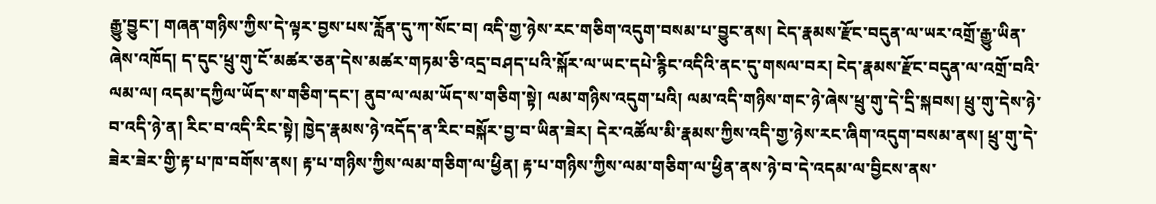རྒྱུ་བྱུང་། གཞན་གཉིས་ཀྱིས་དེ་ལྟར་བྱས་པས་རློན་དུ་ཀ་སོང་བ། འདི་གྱ་ཉེས་རང་གཅིག་འདུག་བསམ་པ་བྱུང་ནས། ངེད་རྣམས་རྫོང་བདུན་ལ་ཡར་འགྲོ་རྒྱུ་ཡིན་ཞེས་འཁོད། ད་དུང་ཕྲུ་གུ་ངོ་མཚར་ཅན་དེས་མཚར་གཏམ་ཅི་འདྲ་བཤད་པའི་སྐོར་ལ་ཡང་དཔེ་རྙིང་འདིའི་ནང་དུ་གསལ་བར། ངེད་རྣམས་རྫོང་བདུན་ལ་འགྲོ་བའི་ལམ་ལ། འདམ་དཀྱིལ་ཡོད་ས་གཅིག་དང་། ནུབ་ལ་ལམ་ཡོད་ས་གཅིག་སྟེ། ལམ་གཉིས་འདུག་པའི། ལམ་འདི་གཉིས་གང་ཉེ་ཞེས་ཕྲུ་གུ་དེ་དྲི་སྐབས། ཕྲུ་གུ་དེས་ཉེ་བ་འདི་ཉེ་ན། རིང་བ་འདི་རིང་སྟེ། ཁྱེད་རྣམས་ཉེ་འདོད་ན་རིང་བསྐོར་བྱ་བ་ཡིན་ཟེར། དེར་འཚོལ་མི་རྣམས་ཀྱིས་འདི་གྱ་ཉེས་རང་ཞིག་འདུག་བསམ་ནས། ཕྲུ་གུ་དེ་ཟེར་ཟེར་གྱི་རྟ་པ་ཁ་བགོས་ནས། རྟ་པ་གཉིས་ཀྱིས་ལམ་གཅིག་ལ་ཕྱིན། རྟ་པ་གཉིས་ཀྱིས་ལམ་གཅིག་ལ་ཕྱིན་ནས་ཉེ་བ་དེ་འདམ་ལ་བྱིངས་ནས་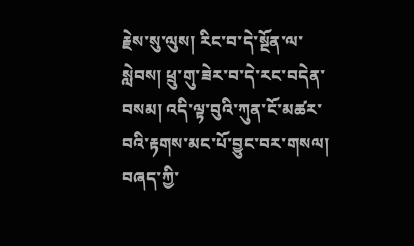རྗེས་སུ་ལུས། རིང་བ་དེ་སྔོན་ལ་སླེབས། ཕྲུ་གུ་ཟེར་བ་དེ་རང་བདེན་བསམ། འདི་ལྟ་བུའི་ཀུན་ངོ་མཚར་བའི་རྟགས་མང་པོ་བྱུང་བར་གསལ།
བཞད་ཀྱི་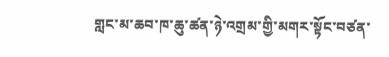གླང་མ་ཆབ་ཁ་ཆུ་ཚན་ཉེ་འགྲམ་གྱི་མགར་སྟོང་བཙན་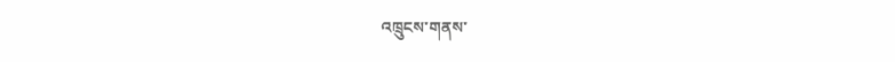འཁྲུངས་གནས་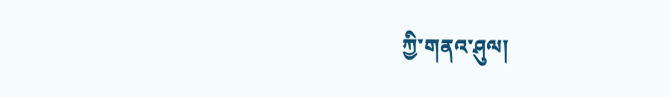ཀྱི་གནའ་ཤུལ།